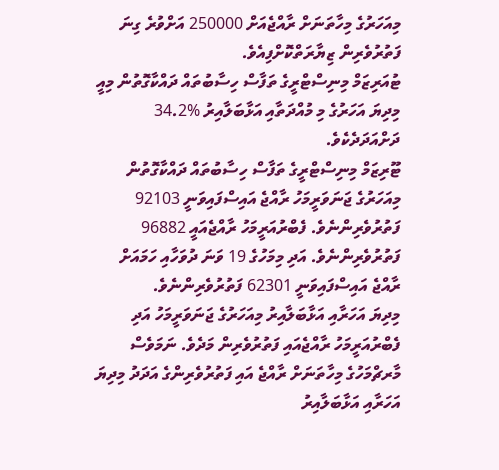މިއަހަރުގެ މިހާތަނަށް ރާއްޖެއަށް 250000 އަށްވުރެ ގިނަ ފަތުރުވެރިން ޒިޔާރަތްކޮށްފިއެވެ.
ޓުއަރިޒަމް މިނިސްޓްރީގެ ތަފާސް ހިސާބުތައް ދައްކާގޮތުން މިއީ މިދިޔަ އަހަރުގެ މި މުއްދަތާއި އަޅާބަލާއިރު %34.2 ދަށްއަދަދެކެވެ.
ޓޫރިޒަމް މިނިސްޓްރީގެ ތަފާސް ހިސާބުތައް ދައްކާގޮތުން މިއަހަރުގެ ޖަނަވަރީމަހު ރާއްޖެ އައިސްފައިވަނީ 92103 ފަތުރުވެރިންނެވެ. ފެބްރުއަރީމަހު ރާއްޖެއައީ 96882 ފަތުރުވެރިންނެވެ. އަދި މިމަހުގެ 19 ވަނަ ދުވަހާއި ހަމައަށް ރާއްޖެ އައިސްފައިވަނީ 62301 ފަތުރުވެރިންނެވެ.
މިދިޔަ އަހަރާއި އަޅާބަލާއިރު މިއަހަރުގެ ޖަނަވަރީމަހު އަދި ފެބްރުއަރީމަހު ރާއްޖެއައި ފަތުރުވެރިން މަދެވެ. ނަމަވެސް މާރޗްމަހުގެ މިހާތަނަށް ރާއްޖެ އައި ފަތުރުވެރިންގެ އަދަދު މިދިޔަ އަހަރާއި އަޅާބަލާއިރު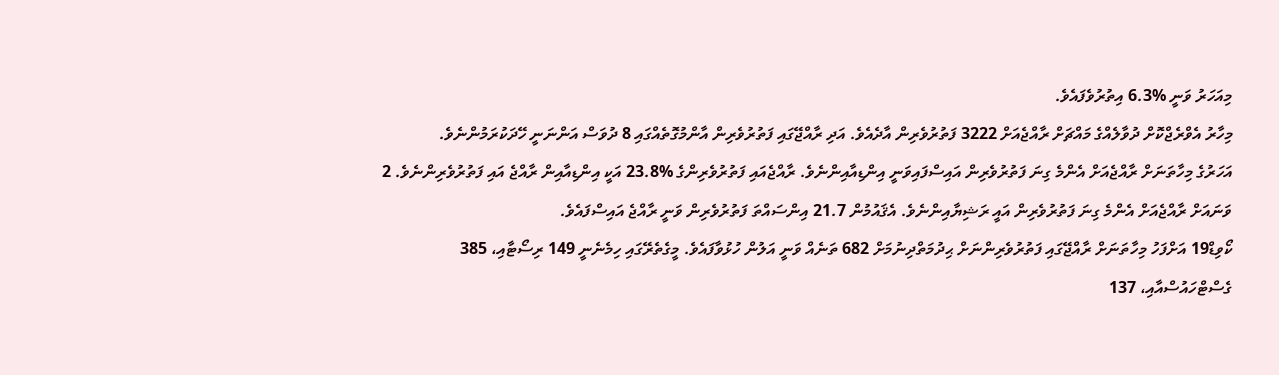މިއަހަރު ވަނީ %6.3 އިތުރުވެފައެވެ.
މިހާރު އެވްރެޖްކޮށް ދުވާލެއްގެ މައްޗަށް ރާއްޖެއަށް 3222 ފަތުރުވެރިން އާދެއެވެ. އަދި ރާއްޖޭގައި ފަތުރުވެރިން އާންމުގޮތެއްގައި 8 ދުވަސް އަންނަނީ ހޭދަކުރަމުންނެވެ.
އަހަރުގެ މިހާތަނަށް ރާއްޖެއަށް އެންމެ ގިނަ ފަތުރުވެރިން އައިސްފައިވަނީ އިންޑިއާއިންނެވެ. ރާއްޖެއައި ފަތުރުވެރިންގެ %23.8 އަކީ އިންޑިއާއިން ރާއްޖެ އައި ފަތުރުވެރިންނެވެ. 2 ވަނައަށް ރާއްޖެއަށް އެންމެ ގިނަ ފަތުރުވެރިން އައީ ރަޝިޔާއިންނެވެ. އެޤައުމުން 21.7 އިންސައްތަ ފަތުރުވެރިން ވަނީ ރާއްޖެ އައިސްފައެވެ.
ކޯވިޑް19 އަށްފަހު މިހާތަނަށް ރާއްޖޭގައި ފަތުރުވެރިންނަށް ޙިދުމަތްދިނުމަށް 682 ތަނެއް ވަނީ އަލުން ހުޅުވާފައެވެ. މީގެތެރޭގައި ހިމެނެނީ 149 ރިސޯޓާއި، 385 ގެސްޓްހައުސްއާއި، 137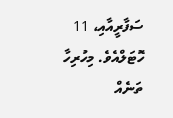ސަފާރީއާއި، 11 ހޮޓަލްއެވެ. މިހުރިހާ ތަނެއް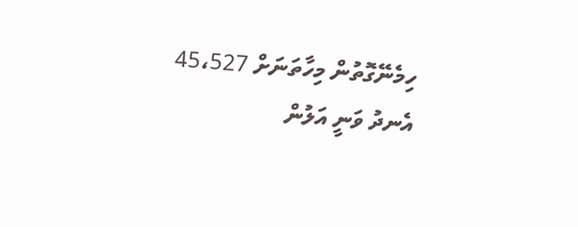ހިމެނޭގޮތުން މިހާތަނަށް 45،527 އެނދު ވަނީ އަލުން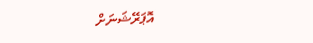އޮޕަރޭޝަނަށް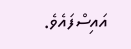އައިސްފައެވެ.